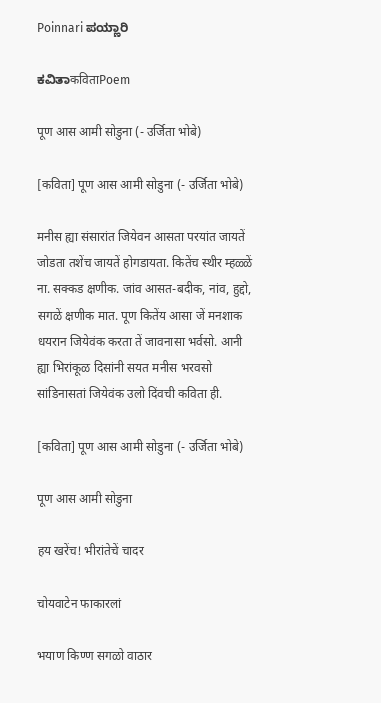Poinnari ಪಯ್ಣಾರಿ

ಕವಿತಾकविताPoem

पूण आस आमी सोडुना (- उर्जिता भोबे)

[कविता] पूण आस आमी सोडुना (- उर्जिता भोबे)

मनीस ह्या संसारांत जियेवन आसता परयांत जायतें जोडता तशेंच जायतें होगडायता. कितेंच स्थीर म्हळ्ळें ना. सक्कड क्षणीक. जांव आसत-बदीक, नांव, हुद्दो, सगळें क्षणीक मात. पूण कितेंय आसा जें मनशाक धयरान जियेवंक करता तें जावनासा भर्वसो. आनी ह्या भिरांकूळ दिसांनी सयत मनीस भरवसो सांडिनासतां जियेवंक उलो दिंवची कविता ही.

[कविता] पूण आस आमी सोडुना (- उर्जिता भोबे)

पूण आस आमी सोडुना

हय खरेंच! भीरांतेचें चादर

चोयवाटेन फाकारलां

भयाण किण्ण सगळो वाठार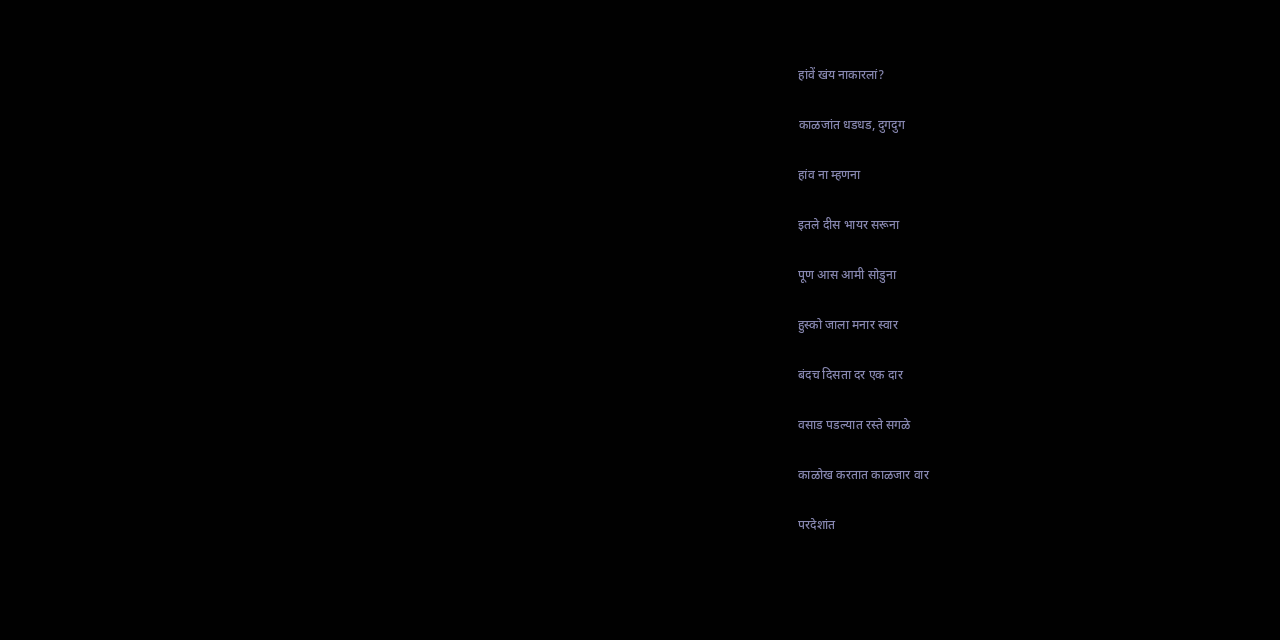हांवें खंय नाकारलां?

काळजांत धडधड, दुगदुग

हांव ना म्हणना

इतले दीस भायर सरूना

पूण आस आमी सोडुना

हुस्को जाला मनार स्वार

बंदच दिसता दर एक दार

वसाड पडल्यात रस्ते सगळे

काळोख करतात काळजार वार

परदेशांत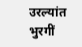उरल्यांत भुरगीं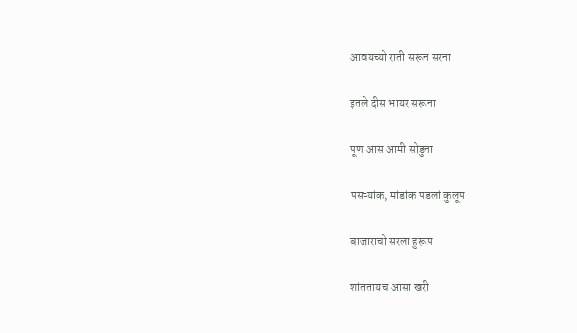आवयच्यो राती सरून सरना

इतले दीस भायर सरूना

पूण आस आमी सोडुना

पसऱ्यांक, मांडांक पडलां कुलूप

बाजाराचो सरला हुरूप

शांततायच आसा खरी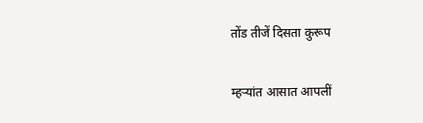तोंड तीजें दिसता कुरूप

म्हऱ्यांत आसात आपलीं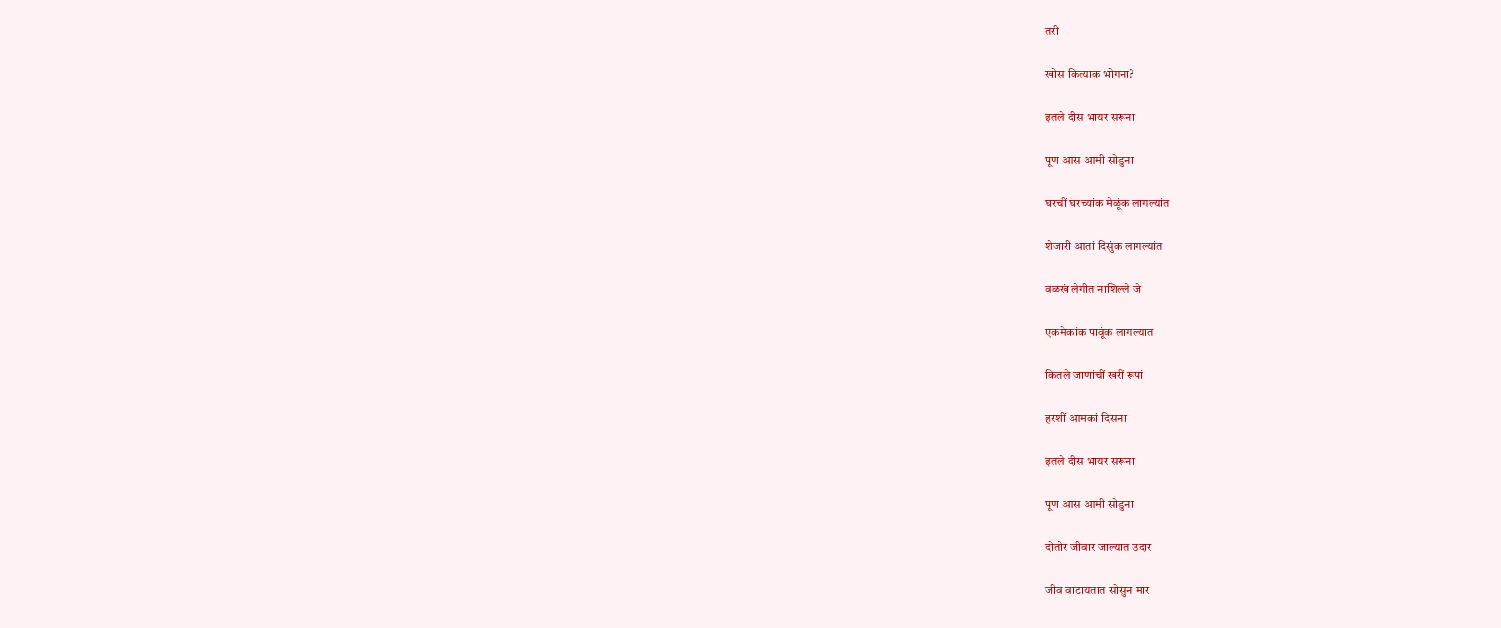तरी

खोस कित्याक भोगना?

इतले दीस भायर सरूना

पूण आस आमी सोडुना

घरचीं घरच्यांक मेळूंक लागल्यांत

शेजारी आतां दिसुंक लागल्यांत

वळखं लेगीत नाशिल्ले जे

एकमेकांक पावूंक लागल्यात

कितले जाणांचीं खरीं रूपां

हरशीं आमकां दिसना

इतले दीस भायर सरूना

पूण आस आमी सोडुना

दोतोर जीवार जाल्यात उदार

जीव वाटायतात सोसुन मार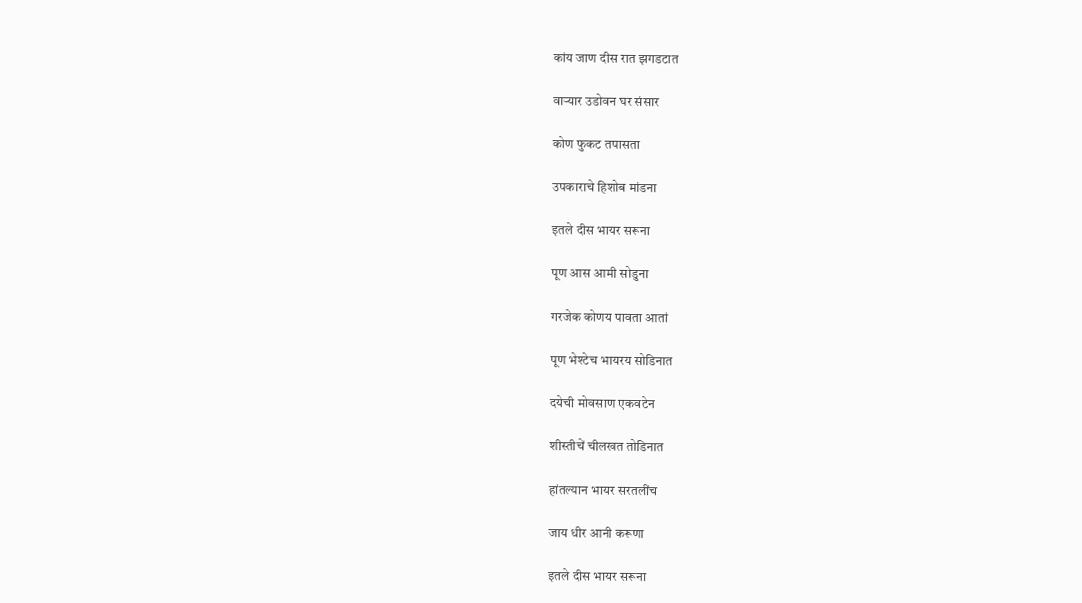कांय जाण दीस रात झगडटात

वाऱ्यार उडोवन घर संसार

कोण फुकट तपासता

उपकाराचे हिशोब मांडना

इतले दीस भायर सरूना

पूण आस आमी सोडुना

गरजेक कोणय पावता आतां

पूण भेश्टेच भायरय सोडिनात

दयेची मोवसाण एकवटेन

शीस्तीचें चीलखत तोडिनात

हांतल्यान भायर सरतलींच

जाय धीर आनी करूणा

इतले दीस भायर सरूना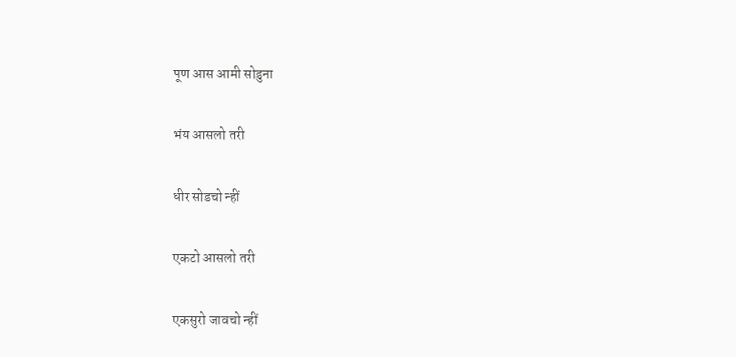पूण आस आमी सोडुना

भंय आसलो तरी

धीर सोडचो न्हीं

एकटो आसलो तरी

एकसुरो जावचो न्हीं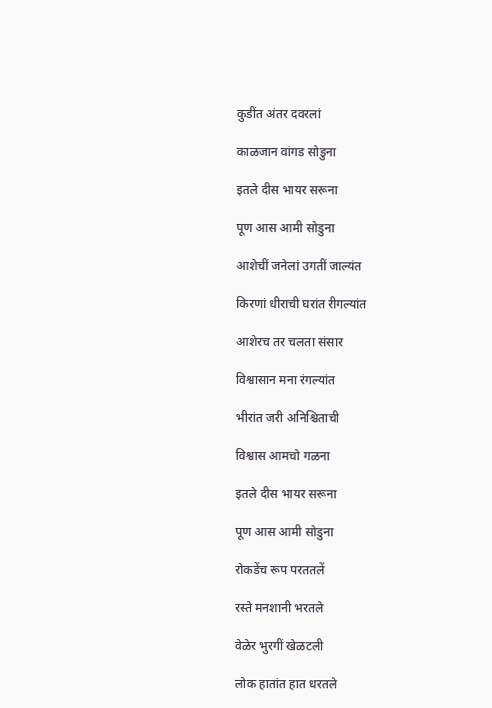कुडींत अंतर दवरलां

काळजान वांगड सोडुना

इतले दीस भायर सरूना

पूण आस आमी सोडुना

आशेचीं जनेलां उगतीं जाल्यंत

किरणां धीराची घरांत रीगल्यांत

आशेरच तर चलता संसार

विश्वासान मना रंगल्यांत

भीरांत जरी अनिश्चिताची

विश्वास आमचो गळना

इतले दीस भायर सरूना

पूण आस आमी सोडुना

रोकडेंच रूप परततलें

रस्ते मनशानी भरतले

वेळेर भुरगीं खेळटली

लोक हातांत हात धरतले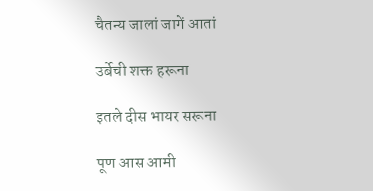चैतन्य जालां जागें आतां

उर्बेची शक्त हरूना

इतले दीस भायर सरूना

पूण आस आमी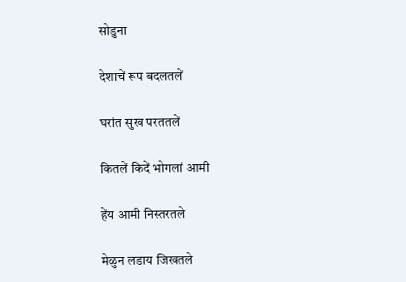सोडुना

देशाचें रूप बदलतलें

घरांत सुख परततलें

कितलें किदें भोगलां आमी

हेंय आमी निस्तरतले

मेळुन लडाय जिखतले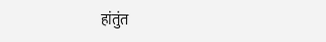हांतुंत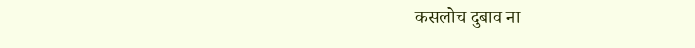कसलोच दुबाव ना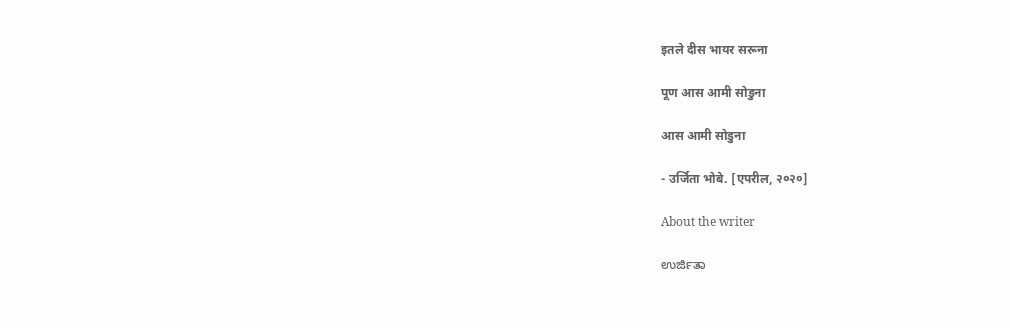इतले दीस भायर सरूना

पूण आस आमी सोडुना

आस आमी सोडुना

- उर्जिता भोबे. [एपरील, २०२०]

About the writer

ಉರ್ಜಿತಾ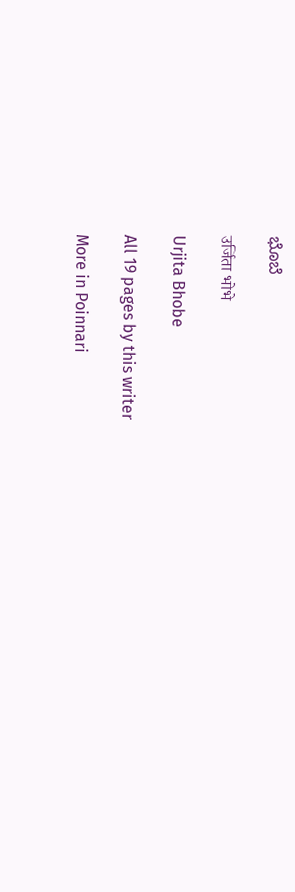ಭೊಬೆ

उर्जिता भोभे

Urjita Bhobe

All 19 pages by this writer

More in Poinnari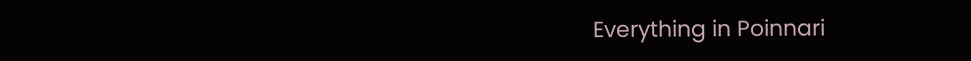Everything in Poinnari